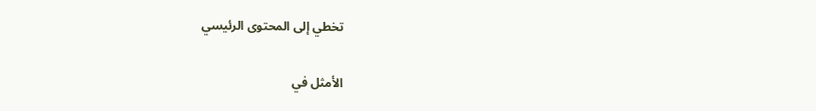تخطي إلى المحتوى الرئيسي

الأمثل في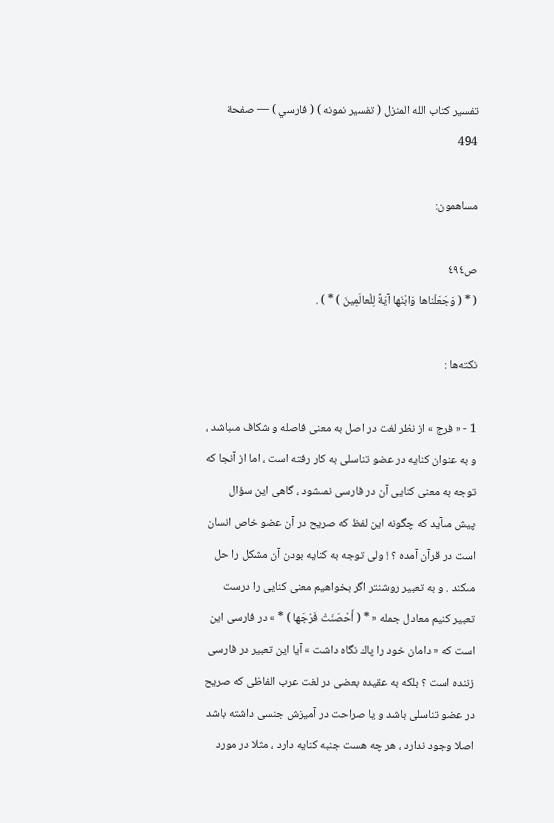تفسير كتاب الله المنزل ( تفسير نمونه ) ( فارسي ) — صفحة 494

مساهمون:

ص٤٩٤
( * ( وَجَعَلْناها وَابْنَها آيَةً لِلْعالَمِينَ ) * ) .

نكته‌ها :

1 - « فرج » از نظر لغت در اصل به معنى فاصله و شكاف مىباشد ، و به عنوان كنايه در عضو تناسلى به كار رفته است ، اما از آنجا كه توجه به معنى كنايى آن در فارسى نمىشود ، گاهى اين سؤال پيش مىآيد كه چگونه اين لفظ كه صريح در آن عضو خاص انسان است در قرآن آمده ؟ ! ولى توجه به كنايه بودن آن مشكل را حل مىكند . و به تعبير روشنتر اگر بخواهيم معنى كنايى را درست تعبير كنيم معادل جمله « * ( أَحْصَنَتْ فَرْجَها ) * » در فارسى اين است كه « دامان خود را پاك نگاه داشت » آيا اين تعبير در فارسى زننده است ؟ بلكه به عقيده بعضى در لغت عرب الفاظى كه صريح در عضو تناسلى باشد و يا صراحت در آميزش جنسى داشته باشد اصلا وجود ندارد ، هر چه هست جنبه كنايه دارد ، مثلا در مورد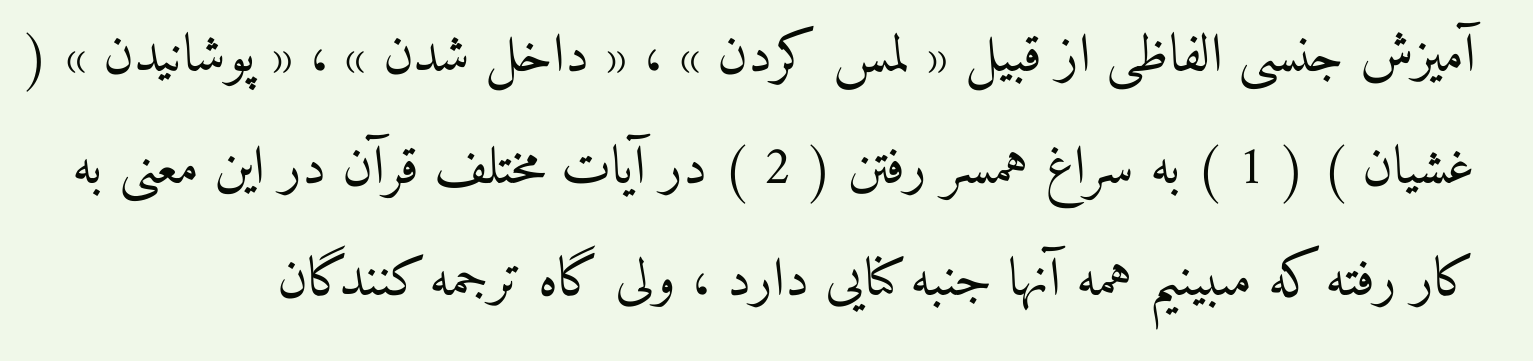آميزش جنسى الفاظى از قبيل « لمس كردن » ، « داخل شدن » ، « پوشانيدن » ( غشيان ) ( 1 ) به سراغ همسر رفتن ( 2 ) در آيات مختلف قرآن در اين معنى به كار رفته كه مىبينيم همه آنها جنبه كنايى دارد ، ولى گاه ترجمه كنندگان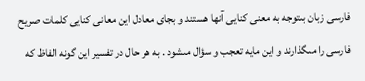فارسى زبان بىتوجه به معنى كنايى آنها هستند و بجاى معادل اين معانى كنايى كلمات صريح فارسى را مىگذارند و اين مايه تعجب و سؤال مىشود . به هر حال در تفسير اين گونه الفاظ كه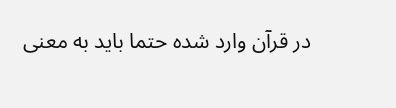در قرآن وارد شده حتما بايد به معنى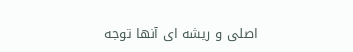اصلى و ريشه اى آنها توجه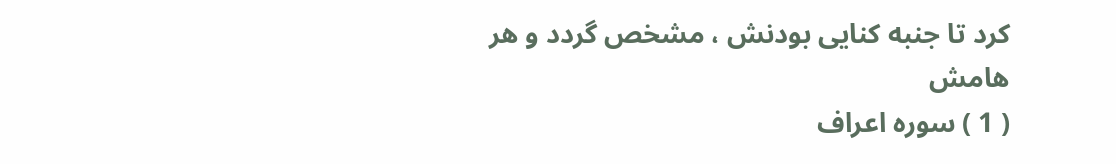كرد تا جنبه كنايى بودنش ، مشخص گردد و هر
هامش
( 1 ) سوره اعراف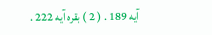آيه 189 . ( 2 ) بقره آيه 222 .